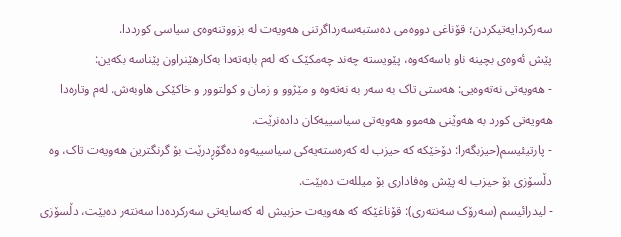سەرکردایەتیکردن؛ قۆناغی دووەمی دەستبەسەرداگرتنی هەویەت لە بزووتنەوەی سیاسی کورددا.
پێش ئەوەی بچینە ناو باسەکەوە، پێویستە چەند چەمکێک کە لەم بابەتەدا بەکارهێنراون پێناسە بکەین:
- هەویەتی نەتەوەیی: هەستی تاک بە سەر بە نەتەوە و مێژوو و زمان و کولتوور و خاکێکی هاوبەش. لەم وتارەدا هەویەتی کورد بە هەوێنی هەموو هەویەتی سیاسییەکان دادەنرێت.
- پارتیئیسم(حیزبگەرا: دۆخێکە کە حیزب لە کەرەستەیەکی سیاسییەوە دەگۆڕدرێت بۆ گرنگترین هەویەت تاک، وە دڵسۆزی بۆ حیزب لە پێش وەفاداری بۆ میللەت دەبێت.
- لیدرائیسم (سەرۆک سەنتەری): قۆناغێکە کە هەویەت حزبیش لە کەسایەتی سەرکردەدا سەنتەر دەبێت، دڵسۆزی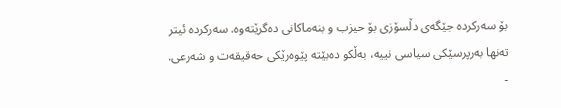بۆ سەرکردە جێگەی دڵسۆزی بۆ حیزب و بنەماکانی دەگرێتەوە. سەرکردە ئیتر تەنها بەرپرسێکی سیاسی نییە، بەڵکو دەبێتە پێوەرێکی حەقیقەت و شەرعی.
-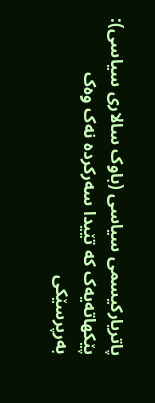پاتریارکیسمی سیاسی (باوک سالاری سیاسی): پێکهاتەیەک کە تێیدا سەرکردە نەک وەک بەرپرسێکی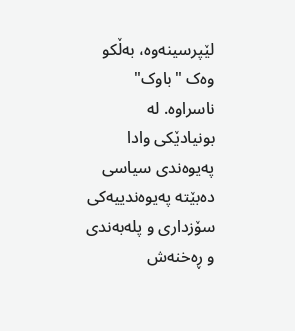لێپرسینەوە، بەڵکو وەک "باوک" ناسراوە. لە بونیادێکی وادا پەیوەندی سیاسی دەبێتە پەیوەندییەکی سۆزداری و پلەبەندی و ڕەخنەش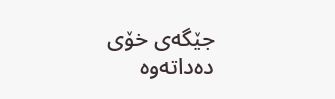جێگەی خۆی دەداتەوە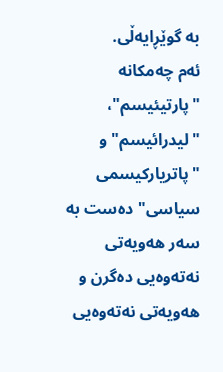بە گوێڕایەڵی.
ئەم چەمکانە "پارتیئیسم"، "لیدرائیسم" و "پاتریارکیسمی سیاسی" دەست بە سەر هەویەتی نەتەوەیی دەگرن و هەویەتی نەتەوەیی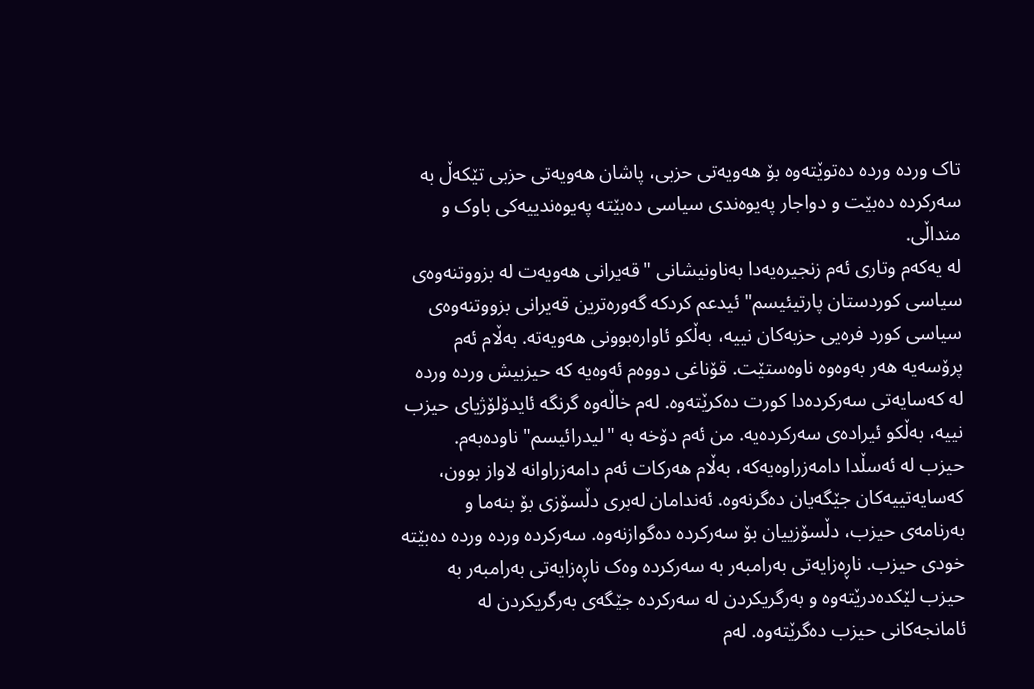تاک وردە وردە دەتوێتەوە بۆ هەویەتی حزبی، پاشان هەویەتی حزبی تێکەڵ بە سەرکردە دەبێت و دواجار پەیوەندی سیاسی دەبێتە پەیوەندییەکی باوک و منداڵی.
لە یەکەم وتاری ئەم زنجیرەیەدا بەناونیشانی "قەیرانی هەویەت لە بزووتنەوەی سیاسی کوردستان پارتیئیسم" ئیدعم کردکە گەورەترین قەیرانی بزووتنەوەی سیاسی کورد فرەیی حزبەکان نییە، بەڵکو ئاوارەبوونی هەویەتە. بەڵام ئەم پرۆسەیە هەر بەوەوە ناوەستێت. قۆناغی دووەم ئەوەیە کە حیزبیش وردە وردە لە کەسایەتی سەرکردەدا کورت دەکرێتەوە. لەم خاڵەوە گرنگە ئایدۆلۆژیای حیزب نییە، بەڵکو ئیرادەی سەرکردەیە. من ئەم دۆخە بە "لیدرائیسم" ناودەبەم.
حیزب لە ئەسڵدا دامەزراوەیەکە، بەڵام هەرکات ئەم دامەزراوانە لاواز بوون، کەسایەتییەکان جێگەیان دەگرنەوە. ئەندامان لەبری دڵسۆزی بۆ بنەما و بەرنامەی حیزب، دڵسۆزییان بۆ سەرکردە دەگوازنەوە. سەرکردە وردە وردە دەبێتە خودی حیزب. ناڕەزایەتی بەرامبەر بە سەرکردە وەک ناڕەزایەتی بەرامبەر بە حیزب لێکدەدرێتەوە و بەرگریکردن لە سەرکردە جێگەی بەرگریکردن لە ئامانجەکانی حیزب دەگرێتەوە. لەم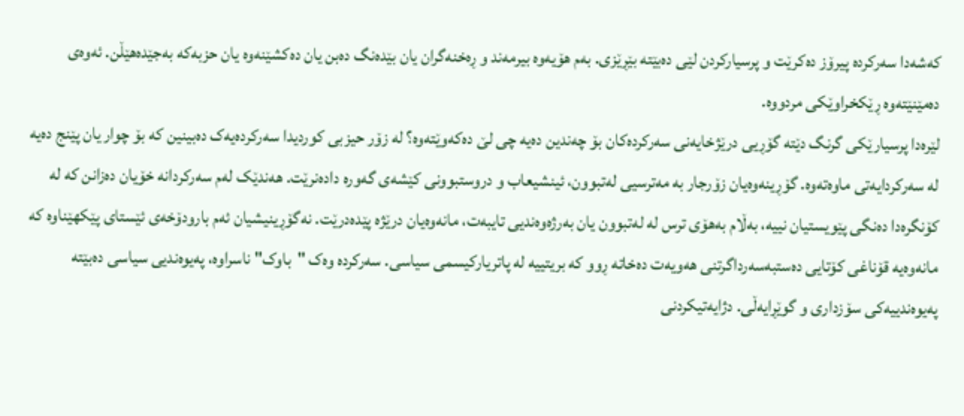کەشەدا سەرکردە پیرۆز دەکرێت و پرسیارکردن لێی دەبێتە بێڕێزی. بەم هۆیەوە بیرمەند و ڕەخنەگران یان بێدەنگ دەبن یان دەکشێنەوە یان حزبەکە بەجێدەهێڵن. ئەوەی دەمێنێتەوە ڕێکخراوێکی مردووە.
لێرەدا پرسیارێکی گرنگ دێتە گۆڕیی درێژخایەنی سەرکردەکان بۆ چەندین دەیە چی لێ دەکەوێتەوە؟ لە زۆر حیزبی کوردیدا سەرکردەیەک دەبینین کە بۆ چوار یان پێنج دەیە لە سەرکردایەتی ماوەتەوە. گۆڕینەوەیان زۆرجار بە مەترسیی لەتبوون، ئینشیعاب و دروستبوونی کێشەی گەورە دادەنرێت. هەندێک لەم سەرکردانە خۆیان دەزانن کە لە کۆنگرەدا دەنگی پێویستیان نییە، بەڵام بەهۆی ترس لە لەتبوون یان بەرژەوەندیی تایبەت، مانەوەیان درێژە پێدەدرێت. نەگۆڕینیشیان ئەم بارودۆخەی ئێستای پێکهێناوە کە مانەوەیە قۆناغی کۆتایی دەستبەسەرداگرتنی هەویەت دەخاتە ڕوو کە بریتییە لە پاتریارکیسمی سیاسی. سەرکردە وەک "باوک" ناسراوە، پەیوەندیی سیاسی دەبێتە پەیوەندییەکی سۆزداری و گوێڕایەڵی. دژایەتیکردنی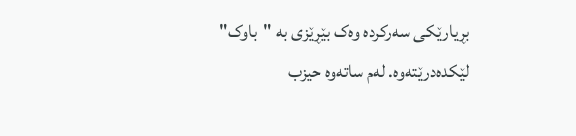بڕیارێکی سەرکردە وەک بێڕێزی بە "باوک" لێکدەدرێتەوە. لەم ساتەوە حیزب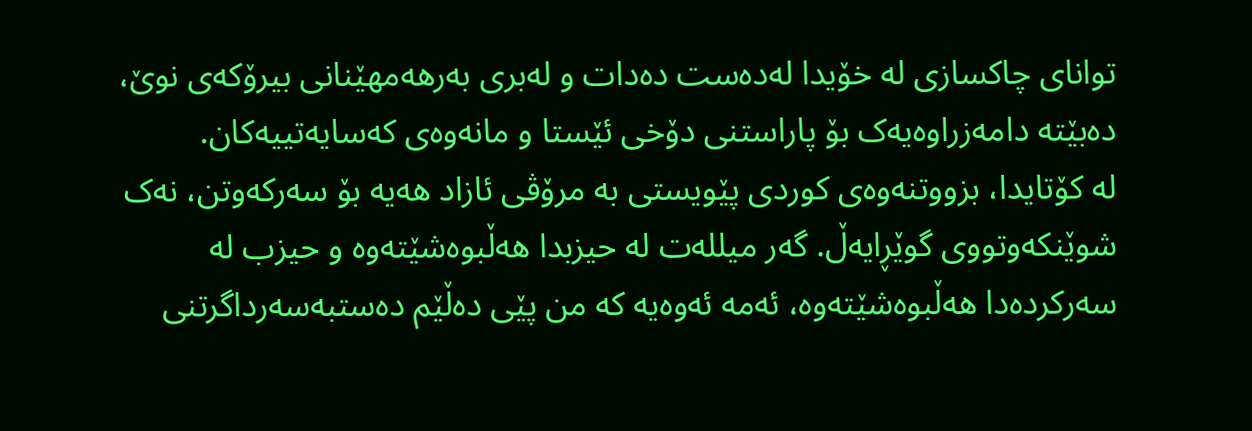توانای چاکسازی لە خۆیدا لەدەست دەدات و لەبری بەرهەمهێنانی بیرۆکەی نوێ، دەبێتە دامەزراوەیەک بۆ پاراستنی دۆخی ئێستا و مانەوەی کەسایەتییەکان.
لە کۆتایدا، بزووتنەوەی کوردی پێویستی بە مرۆڤی ئازاد هەیە بۆ سەرکەوتن، نەک شوێنکەوتووی گوێڕایەڵ. گەر میللەت لە حیزبدا هەڵبوەشێتەوە و حیزب لە سەرکردەدا هەڵبوەشێتەوە، ئەمە ئەوەیە کە من پێی دەڵێم دەستبەسەرداگرتنی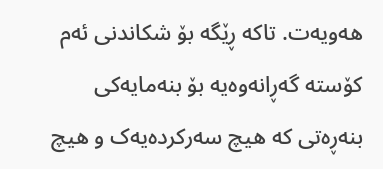هەویەت. تاکە ڕێگە بۆ شکاندنی ئەم کۆستە گەڕانەوەیە بۆ بنەمایەکی بنەڕەتی کە هیچ سەرکردەیەک و هیچ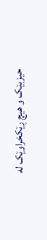حیزبێک و هیچ ڕێکخراوێک لە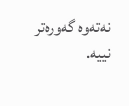نەتەوە گەورەتر نییە.